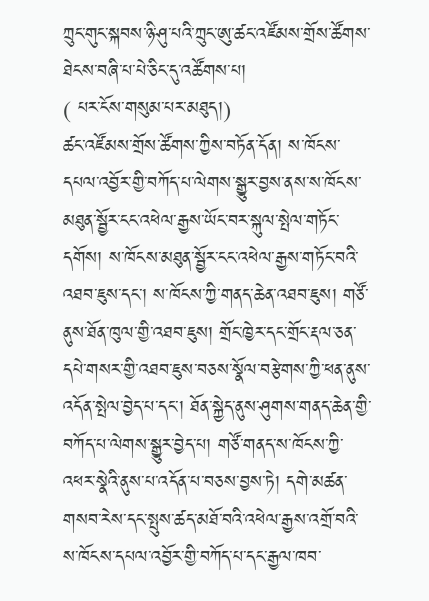ཀྲུང་གུང་སྐབས་ཉི་ཤུ་པའི་ཀྲུང་ཨུ་ཚང་འཛོམས་གྲོས་ཚོགས་ ཐེངས་བཞི་པ་པེ་ཅིང་དུ་འཚོགས་པ།
( པར་ངོས་གསུམ་པར་མཐུད།)
ཚང་འཛོམས་གྲོས་ཚོགས་ཀྱིས་བཏོན་དོན། ས་ཁོངས་དཔལ་འབྱོར་གྱི་བཀོད་པ་ལེགས་སྒྱུར་བྱས་ནས་ས་ཁོངས་མཐུན་སྦྱོར་ངང་འཕེལ་རྒྱས་ཡོང་བར་སྐུལ་སྤེལ་གཏོང་དགོས། ས་ཁོངས་མཐུན་སྦྱོར་ངང་འཕེལ་རྒྱས་གཏོང་བའི་འཐབ་ཇུས་དང་། ས་ཁོངས་ཀྱི་གནད་ཆེན་འཐབ་ཇུས། གཙོ་ནུས་ཐོན་ཁུལ་གྱི་འཐབ་ཇུས། གྲོང་ཁྱེར་དང་གྲོང་རྡལ་ཅན་དཔེ་གསར་གྱི་འཐབ་ཇུས་བཅས་སྣོལ་བརྩེགས་ཀྱི་ཕན་ནུས་འདོན་སྤེལ་བྱེད་པ་དང་། ཐོན་སྐྱེད་ནུས་ཤུགས་གནད་ཆེན་གྱི་བཀོད་པ་ལེགས་སྒྱུར་བྱེད་པ། གཙོ་གནད་ས་ཁོངས་ཀྱི་འཕར་སྣེའི་ནུས་པ་འདོན་པ་བཅས་བྱས་ཏེ། དགེ་མཚན་གསབ་རེས་དང་སྤུས་ཚད་མཐོ་བའི་འཕེལ་རྒྱས་འགྲོ་བའི་ས་ཁོངས་དཔལ་འབྱོར་གྱི་བཀོད་པ་དང་རྒྱལ་ཁབ་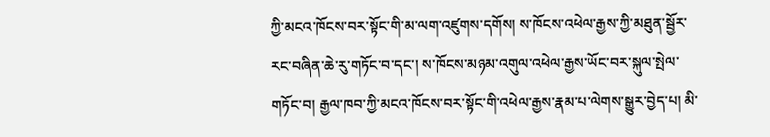ཀྱི་མངའ་ཁོངས་བར་སྟོང་གི་མ་ལག་འཛུགས་དགོས། ས་ཁོངས་འཕེལ་རྒྱས་ཀྱི་མཐུན་སྦྱོར་རང་བཞིན་ཆེ་རུ་གཏོང་བ་དང་། ས་ཁོངས་མཉམ་འགུལ་འཕེལ་རྒྱས་ཡོང་བར་སྐུལ་སྤེལ་གཏོང་བ། རྒྱལ་ཁབ་ཀྱི་མངའ་ཁོངས་བར་སྟོང་གི་འཕེལ་རྒྱས་རྣམ་པ་ལེགས་སྒྱུར་བྱེད་པ། མི་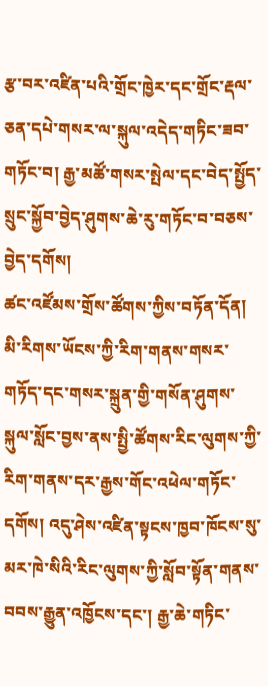རྩ་བར་འཛིན་པའི་གྲོང་ཁྱེར་དང་གྲོང་རྡལ་ཅན་དཔེ་གསར་ལ་སྐུལ་འདེད་གཏིང་ཟབ་གཏོང་བ། རྒྱ་མཚོ་གསར་སྤེལ་དང་བེད་སྤྱོད་སྲུང་སྐྱོབ་བྱེད་ཤུགས་ཆེ་རུ་གཏོང་བ་བཅས་བྱེད་དགོས།
ཚང་འཛོམས་གྲོས་ཚོགས་ཀྱིས་བཏོན་དོན། མི་རིགས་ཡོངས་ཀྱི་རིག་གནས་གསར་གཏོད་དང་གསར་སྐྲུན་གྱི་གསོན་ཤུགས་སྐུལ་སློང་བྱས་ནས་སྤྱི་ཚོགས་རིང་ལུགས་ཀྱི་རིག་གནས་དར་རྒྱས་གོང་འཕེལ་གཏོང་དགོས། འདུ་ཤེས་འཛིན་སྟངས་ཁྱབ་ཁོངས་སུ་མར་ཁེ་སིའི་རིང་ལུགས་ཀྱི་སློབ་སྟོན་གནས་བབས་རྒྱུན་འཁྱོངས་དང་། རྒྱ་ཆེ་གཏིང་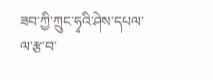ཟབ་ཀྱི་ཀྲུང་ཧྭའི་ཤེས་དཔལ་ལ་རྩ་བ་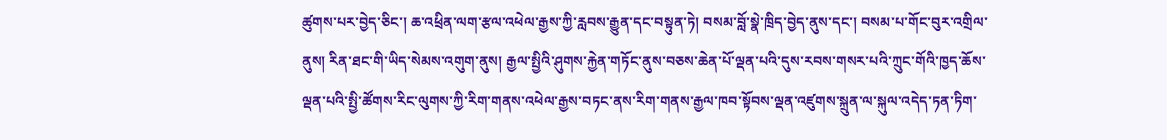ཚུགས་པར་བྱེད་ཅིང་། ཆ་འཕྲིན་ལག་རྩལ་འཕེལ་རྒྱས་ཀྱི་རླབས་རྒྱུན་དང་བསྟུན་ཏེ། བསམ་བློ་སྣེ་ཁྲིད་བྱེད་ནུས་དང་། བསམ་པ་གོང་བུར་འགྲིལ་ནུས། རིན་ཐང་གི་ཡིད་སེམས་འགུག་ནུས། རྒྱལ་སྤྱིའི་ཤུགས་རྐྱེན་གཏོང་ནུས་བཅས་ཆེན་པོ་ལྡན་པའི་དུས་རབས་གསར་པའི་ཀྲུང་གོའི་ཁྱད་ཆོས་ལྡན་པའི་སྤྱི་ཚོགས་རིང་ལུགས་ཀྱི་རིག་གནས་འཕེལ་རྒྱས་བཏང་ནས་རིག་གནས་རྒྱལ་ཁབ་སྟོབས་ལྡན་འཛུགས་སྐྲུན་ལ་སྐུལ་འདེད་ཏན་ཏིག་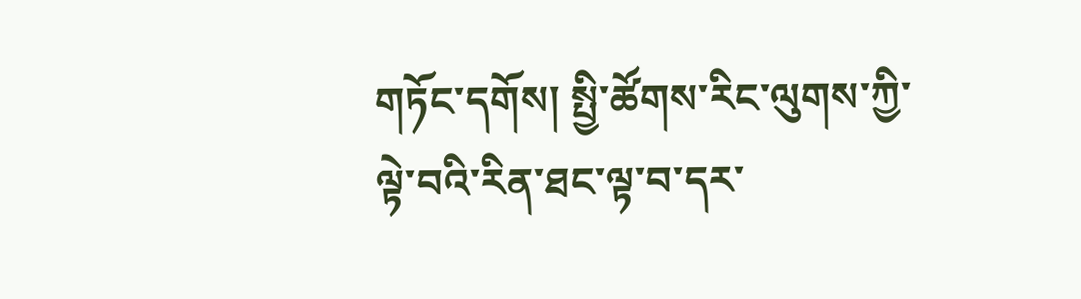གཏོང་དགོས། སྤྱི་ཚོགས་རིང་ལུགས་ཀྱི་ལྟེ་བའི་རིན་ཐང་ལྟ་བ་དར་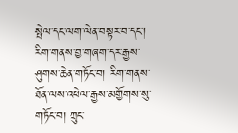སྤེལ་དང་ལག་ལེན་བསྟར་བ་དང་། རིག་གནས་བྱ་གཞག་དར་རྒྱས་ཤུགས་ཆེན་གཏོང་བ། རིག་གནས་ཐོན་ལས་འཕེལ་རྒྱས་མགྱོགས་སུ་གཏོང་བ། ཀྲུང་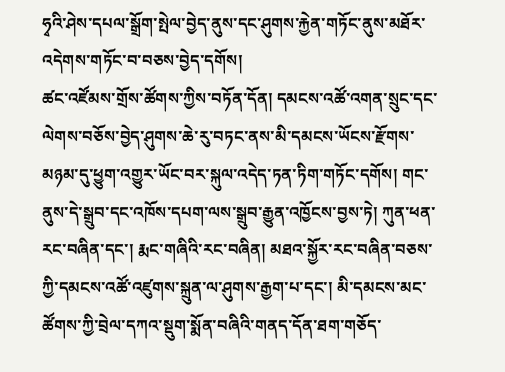ཧྭའི་ཤེས་དཔལ་སྒྲོག་སྤེལ་བྱེད་ནུས་དང་ཤུགས་རྐྱེན་གཏོང་ནུས་མཐོར་འདེགས་གཏོང་བ་བཅས་བྱེད་དགོས།
ཚང་འཛོམས་གྲོས་ཚོགས་ཀྱིས་བཏོན་དོན། དམངས་འཚོ་འགན་སྲུང་དང་ལེགས་བཅོས་བྱེད་ཤུགས་ཆེ་རུ་བཏང་ནས་མི་དམངས་ཡོངས་རྫོགས་མཉམ་དུ་ཕྱུག་འགྱུར་ཡོང་བར་སྐུལ་འདེད་ཏན་ཏིག་གཏོང་དགོས། གང་ནུས་དེ་སྒྲུབ་དང་འཁོས་དཔག་ལས་སྒྲུབ་རྒྱུན་འཁྱོངས་བྱས་ཏེ། ཀུན་ཕན་རང་བཞིན་དང་། རྨང་གཞིའི་རང་བཞིན། མཐའ་སྐྱོར་རང་བཞིན་བཅས་ཀྱི་དམངས་འཚོ་འཛུགས་སྐྲུན་ལ་ཤུགས་རྒྱག་པ་དང་། མི་དམངས་མང་ཚོགས་ཀྱི་བྲེལ་དཀའ་སྡུག་སྨོན་བཞིའི་གནད་དོན་ཐག་གཅོད་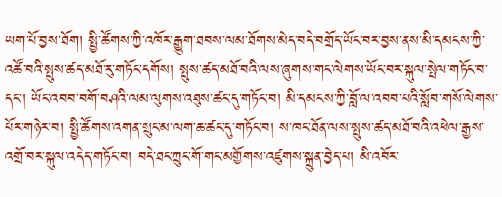ཡག་པོ་བྱས་ཐོག། སྤྱི་ཚོགས་ཀྱི་འཁོར་རྒྱུག་ཐབས་ལམ་ཐོགས་མེད་བདེ་བགྲོད་ཡོང་བར་བྱས་ནས་མི་དམངས་ཀྱི་འཚོ་བའི་སྤུས་ཚད་མཐོ་རུ་གཏོང་དགོས། སྤུས་ཚད་མཐོ་བའི་ལས་ཞུགས་གང་ལེགས་ཡོང་བར་སྐུལ་སྤེལ་གཏོང་བ་དང་། ཡོང་འབབ་བགོ་བཤའི་ལམ་ལུགས་འཐུས་ཚང་དུ་གཏོང་བ། མི་དམངས་ཀྱི་བློ་ལ་འབབ་པའི་སློབ་གསོ་ལེགས་པོར་གཉེར་བ། སྤྱི་ཚོགས་འགན་སྲུང་མ་ལག་ཆ་ཚང་དུ་གཏོང་བ། ས་ཁང་ཐོན་ལས་སྤུས་ཚད་མཐོ་བའི་འཕེལ་རྒྱས་འགྲོ་བར་སྐུལ་འདེད་གཏོང་བ། བདེ་ཐང་ཀྲུང་གོ་གང་མགྱོགས་འཛུགས་སྐྲུན་བྱེད་པ། མི་འབོར་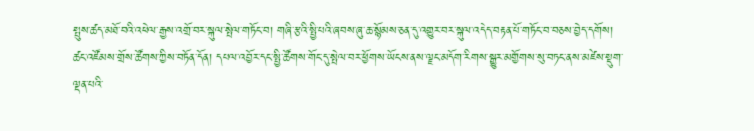སྤུས་ཚད་མཐོ་བའི་འཕེལ་རྒྱས་འགྲོ་བར་སྐུལ་སྤེལ་གཏོང་བ། གཞི་རྩའི་སྤྱི་པའི་ཞབས་ཞུ་ཆ་སྙོམས་ཅན་དུ་འགྱུར་བར་སྐུལ་འདེད་བརྟན་པོ་གཏོང་བ་བཅས་བྱེད་དགོས།
ཚང་འཛོམས་གྲོས་ཚོགས་ཀྱིས་བཏོན་དོན། དཔལ་འབྱོར་དང་སྤྱི་ཚོགས་གོང་དུ་སྤེལ་བར་ཕྱོགས་ཡོངས་ནས་ལྗང་མདོག་རིགས་སྒྱུར་མགྱོགས་སུ་བཏང་ནས་མཛེས་སྡུག་ལྡན་པའི་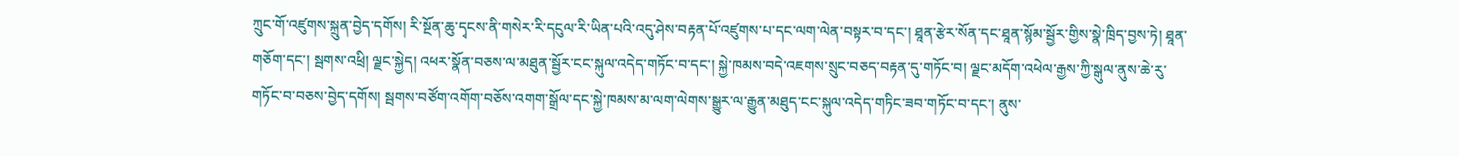ཀྲུང་གོ་འཛུགས་སྐྲུན་བྱེད་དགོས། རི་སྔོན་ཆུ་དྭངས་ནི་གསེར་རི་དངུལ་རི་ཡིན་པའི་འདུ་ཤེས་བརྟན་པོ་འཛུགས་པ་དང་ལག་ལེན་བསྟར་བ་དང་། ཐཱན་རྩེར་སོན་དང་ཐཱན་སྙོམ་སྦྱོར་གྱིས་སྣེ་ཁྲིད་བྱས་ཏེ། ཐཱན་གཅོག་དང་། སྦགས་འཕྲི། ལྗང་སྐྱེད། འཕར་སྣོན་བཅས་ལ་མཐུན་སྦྱོར་ངང་སྐུལ་འདེད་གཏོང་བ་དང་། སྐྱེ་ཁམས་བདེ་འཇགས་སྲུང་བཅད་བརྟན་དུ་གཏོང་བ། ལྗང་མདོག་འཕེལ་རྒྱས་ཀྱི་སྒུལ་ནུས་ཆེ་རུ་གཏོང་བ་བཅས་བྱེད་དགོས། སྦགས་བཙོག་འགོག་བཅོས་འགག་སྒྲོལ་དང་སྐྱེ་ཁམས་མ་ལག་ལེགས་སྒྱུར་ལ་རྒྱུན་མཐུད་ངང་སྐུལ་འདེད་གཏིང་ཟབ་གཏོང་བ་དང་། ནུས་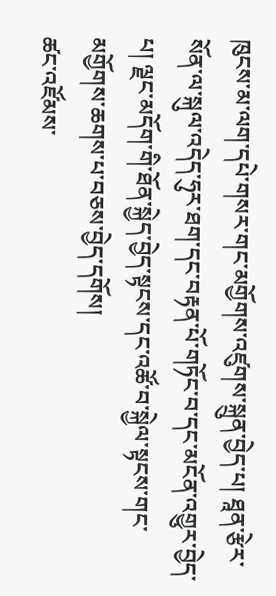ཁུངས་མ་ལག་དཔེ་གསར་གང་མགྱོགས་འཛུགས་སྐྲུན་བྱེད་པ། ཐཱན་རྩེར་སོན་ལ་སྐུལ་འདེད་ཧུར་ཐག་དང་བརྟན་པོ་གཏོང་བ་དང་མངོན་འགྱུར་བྱེད་པ། ལྗང་མདོག་གི་ཐོན་སྐྱེད་བྱེད་སྟངས་དང་འཚོ་བ་སྐྱེལ་སྟངས་གང་མགྱོགས་ཆགས་པ་བཅས་བྱེད་དགོས།
ཚང་འཛོམས་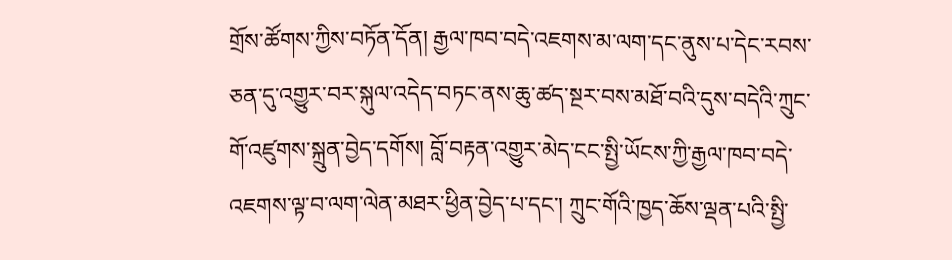གྲོས་ཚོགས་ཀྱིས་བཏོན་དོན། རྒྱལ་ཁབ་བདེ་འཇགས་མ་ལག་དང་ནུས་པ་དེང་རབས་ཅན་དུ་འགྱུར་བར་སྐུལ་འདེད་བཏང་ནས་ཆུ་ཚད་སྔར་བས་མཐོ་བའི་དུས་བདེའི་ཀྲུང་གོ་འཛུགས་སྐྲུན་བྱེད་དགོས། བློ་བརྟན་འགྱུར་མེད་ངང་སྤྱི་ཡོངས་ཀྱི་རྒྱལ་ཁབ་བདེ་འཇགས་ལྟ་བ་ལག་ལེན་མཐར་ཕྱིན་བྱེད་པ་དང་། ཀྲུང་གོའི་ཁྱད་ཆོས་ལྡན་པའི་སྤྱི་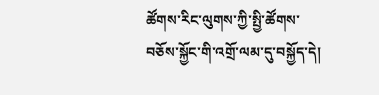ཚོགས་རིང་ལུགས་ཀྱི་སྤྱི་ཚོགས་བཅོས་སྐྱོང་གི་འགྲོ་ལམ་དུ་བསྐྱོད་དེ།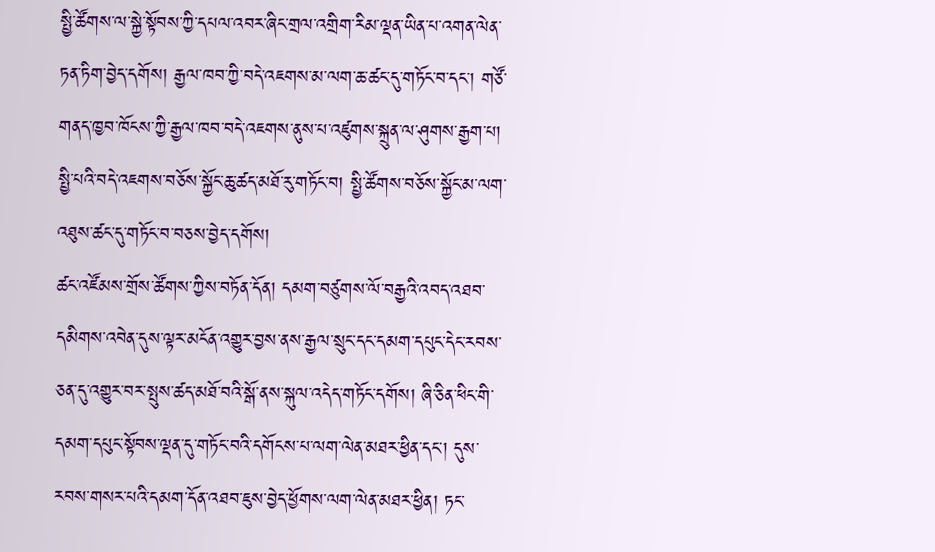སྤྱི་ཚོགས་ལ་སྐྱེ་སྟོབས་ཀྱི་དཔལ་འབར་ཞིང་གྲལ་འགྲིག་རིམ་ལྡན་ཡིན་པ་འགན་ལེན་ཏན་ཏིག་བྱེད་དགོས། རྒྱལ་ཁབ་ཀྱི་བདེ་འཇགས་མ་ལག་ཆ་ཚང་དུ་གཏོང་བ་དང་། གཙོ་གནད་ཁྱབ་ཁོངས་ཀྱི་རྒྱལ་ཁབ་བདེ་འཇགས་ནུས་པ་འཛུགས་སྐྲུན་ལ་ཤུགས་རྒྱག་པ། སྤྱི་པའི་བདེ་འཇགས་བཅོས་སྐྱོང་ཆུ་ཚད་མཐོ་རུ་གཏོང་བ། སྤྱི་ཚོགས་བཅོས་སྐྱོང་མ་ལག་འཐུས་ཚང་དུ་གཏོང་བ་བཅས་བྱེད་དགོས།
ཚང་འཛོམས་གྲོས་ཚོགས་ཀྱིས་བཏོན་དོན། དམག་བཙུགས་ལོ་བརྒྱའི་འབད་འཐབ་དམིགས་འབེན་དུས་ལྟར་མངོན་འགྱུར་བྱས་ནས་རྒྱལ་སྲུང་དང་དམག་དཔུང་དེང་རབས་ཅན་དུ་འགྱུར་བར་སྤུས་ཚད་མཐོ་བའི་སྒོ་ནས་སྐུལ་འདེད་གཏོང་དགོས། ཞི་ཅིན་ཕིང་གི་དམག་དཔུང་སྟོབས་ལྡན་དུ་གཏོང་བའི་དགོངས་པ་ལག་ལེན་མཐར་ཕྱིན་དང་། དུས་རབས་གསར་པའི་དམག་དོན་འཐབ་ཇུས་བྱེད་ཕྱོགས་ལག་ལེན་མཐར་ཕྱིན། ཏང་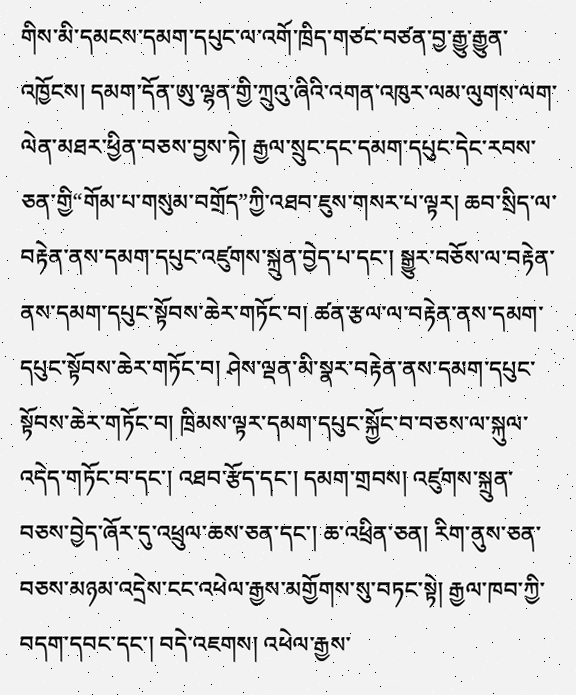གིས་མི་དམངས་དམག་དཔུང་ལ་འགོ་ཁྲིད་གཙང་བཙན་བྱ་རྒྱུ་རྒྱུན་འཁྱོངས། དམག་དོན་ཨུ་ལྷན་གྱི་ཀྲུའུ་ཞིའི་འགན་འཁུར་ལམ་ལུགས་ལག་ལེན་མཐར་ཕྱིན་བཅས་བྱས་ཏེ། རྒྱལ་སྲུང་དང་དམག་དཔུང་དེང་རབས་ཅན་གྱི“གོམ་པ་གསུམ་བགྲོད”ཀྱི་འཐབ་ཇུས་གསར་པ་ལྟར། ཆབ་སྲིད་ལ་བརྟེན་ནས་དམག་དཔུང་འཛུགས་སྐྲུན་བྱེད་པ་དང་། སྒྱུར་བཅོས་ལ་བརྟེན་ནས་དམག་དཔུང་སྟོབས་ཆེར་གཏོང་བ། ཚན་རྩལ་ལ་བརྟེན་ནས་དམག་དཔུང་སྟོབས་ཆེར་གཏོང་བ། ཤེས་ལྡན་མི་སྣར་བརྟེན་ནས་དམག་དཔུང་སྟོབས་ཆེར་གཏོང་བ། ཁྲིམས་ལྟར་དམག་དཔུང་སྐྱོང་བ་བཅས་ལ་སྐུལ་འདེད་གཏོང་བ་དང་། འཐབ་རྩོད་དང་། དམག་གྲབས། འཛུགས་སྐྲུན་བཅས་བྱེད་ཞོར་དུ་འཕྲུལ་ཆས་ཅན་དང་། ཆ་འཕྲིན་ཅན། རིག་ནུས་ཅན་བཅས་མཉམ་འདྲེས་ངང་འཕེལ་རྒྱས་མགྱོགས་སུ་བཏང་སྟེ། རྒྱལ་ཁབ་ཀྱི་བདག་དབང་དང་། བདེ་འཇགས། འཕེལ་རྒྱས་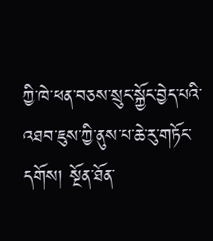ཀྱི་ཁེ་ཕན་བཅས་སྲུང་སྐྱོང་བྱེད་པའི་འཐབ་ཇུས་ཀྱི་ནུས་པ་ཆེ་རུ་གཏོང་དགོས། སྔོན་ཐོན་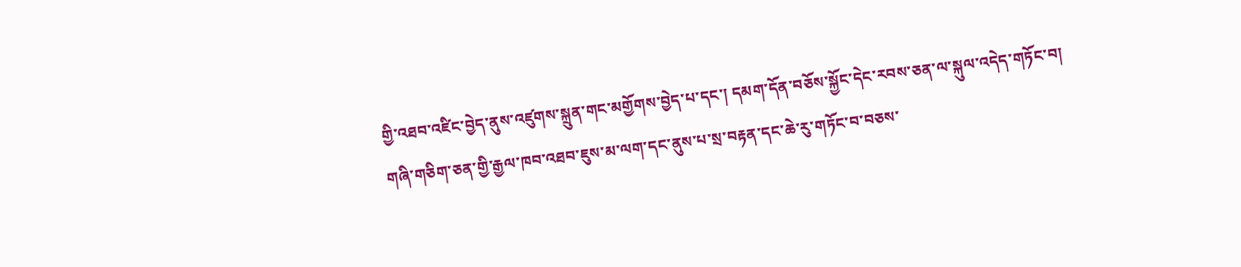གྱི་འཐབ་འཛིང་བྱེད་ནུས་འཛུགས་སྐྲུན་གང་མགྱོགས་བྱེད་པ་དང་། དམག་དོན་བཅོས་སྐྱོང་དེང་རབས་ཅན་ལ་སྐུལ་འདེད་གཏོང་བ། གཞི་གཅིག་ཅན་གྱི་རྒྱལ་ཁབ་འཐབ་ཇུས་མ་ལག་དང་ནུས་པ་སྲ་བརྟན་དང་ཆེ་རུ་གཏོང་བ་བཅས་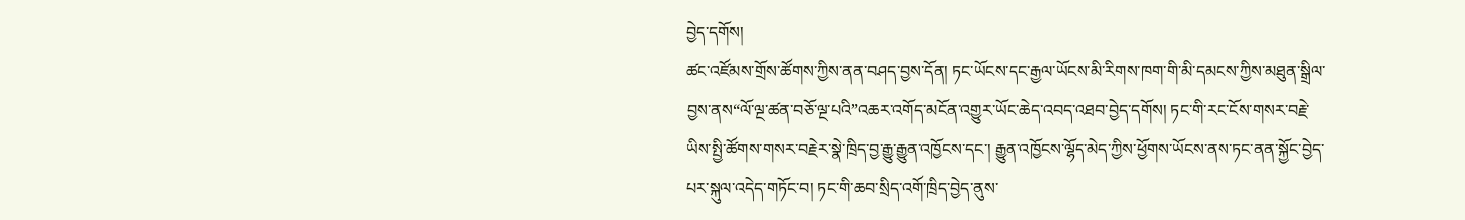བྱེད་དགོས།
ཚང་འཛོམས་གྲོས་ཚོགས་ཀྱིས་ནན་བཤད་བྱས་དོན། ཏང་ཡོངས་དང་རྒྱལ་ཡོངས་མི་རིགས་ཁག་གི་མི་དམངས་ཀྱིས་མཐུན་སྒྲིལ་བྱས་ནས“ལོ་ལྔ་ཚན་བཅོ་ལྔ་པའི”འཆར་འགོད་མངོན་འགྱུར་ཡོང་ཆེད་འབད་འཐབ་བྱེད་དགོས། ཏང་གི་རང་ངོས་གསར་བརྗེ་ཡིས་སྤྱི་ཚོགས་གསར་བརྗེར་སྣེ་ཁྲིད་བྱ་རྒྱུ་རྒྱུན་འཁྱོངས་དང་། རྒྱུན་འཁྱོངས་ལྷོད་མེད་ཀྱིས་ཕྱོགས་ཡོངས་ནས་ཏང་ནན་སྐྱོང་བྱེད་པར་སྐུལ་འདེད་གཏོང་བ། ཏང་གི་ཆབ་སྲིད་འགོ་ཁྲིད་བྱེད་ནུས་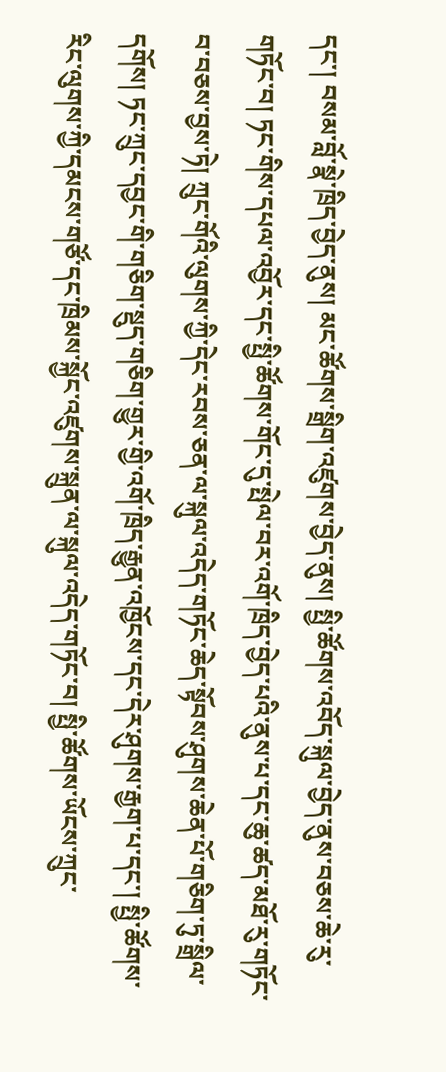དང་། བསམ་བློ་སྣེ་ཁྲིད་བྱེད་ནུས། མང་ཚོགས་སྒྲིག་འཛུགས་བྱེད་ནུས། སྤྱི་ཚོགས་འབོད་སྐུལ་བྱེད་ནུས་བཅས་ཆེ་རུ་གཏོང་བ། ཏང་གིས་དཔལ་འབྱོར་དང་སྤྱི་ཚོགས་གོང་དུ་སྤེལ་བར་འགོ་ཁྲིད་བྱེད་པའི་ནུས་པ་དང་ཆུ་ཚད་མཐོ་རུ་གཏོང་བ་བཅས་བྱས་ཏེ། ཀྲུང་གོའི་ལུགས་ཀྱི་དེང་རབས་ཅན་ལ་སྐུལ་འདེད་གཏོང་ཆེད་སྟོབས་ཤུགས་ཆེན་པོ་གཅིག་ཏུ་སྒྲིལ་དགོས། ཏང་ཀྲུང་དབྱང་གི་གཅིག་སྡུད་གཅིག་གྱུར་གྱི་འགོ་ཁྲིད་རྒྱུན་འཁྱོངས་དང་དེར་ཤུགས་རྒྱག་པ་དང་། སྤྱི་ཚོགས་རིང་ལུགས་ཀྱི་དམངས་གཙོ་དང་ཁྲིམས་སྐྱོང་འཛུགས་སྐྲུན་ལ་སྐུལ་འདེད་གཏོང་བ། སྤྱི་ཚོགས་ཡོངས་ཀྲུང་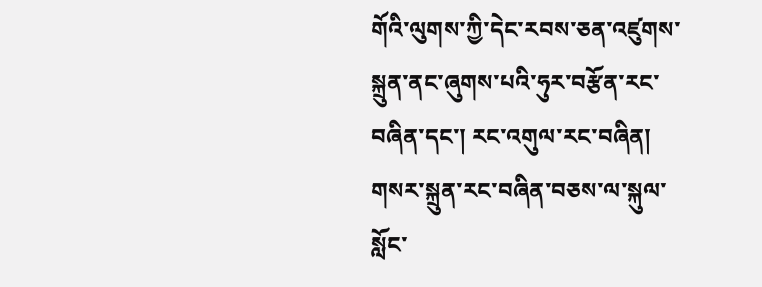གོའི་ལུགས་ཀྱི་དེང་རབས་ཅན་འཛུགས་སྐྲུན་ནང་ཞུགས་པའི་ཧུར་བརྩོན་རང་བཞིན་དང་། རང་འགུལ་རང་བཞིན། གསར་སྐྲུན་རང་བཞིན་བཅས་ལ་སྐུལ་སློང་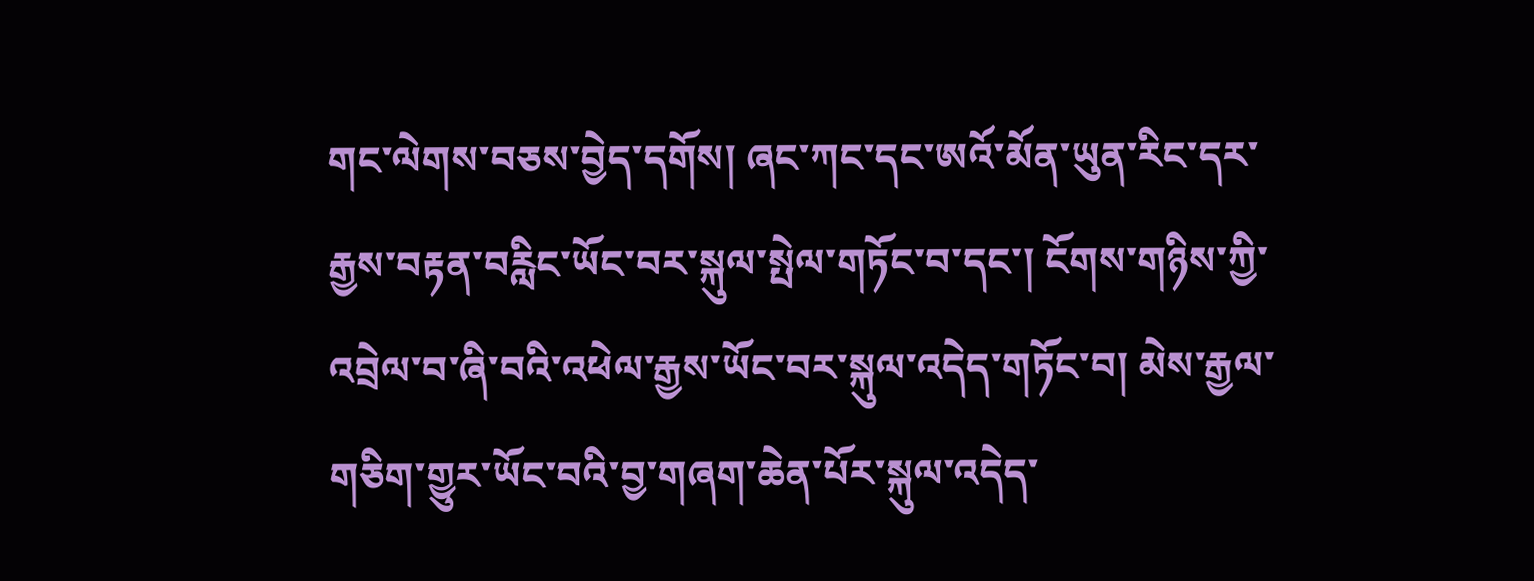གང་ལེགས་བཅས་བྱེད་དགོས། ཞང་ཀང་དང་ཨའོ་མོན་ཡུན་རིང་དར་རྒྱས་བརྟན་བརླིང་ཡོང་བར་སྐུལ་སྤེལ་གཏོང་བ་དང་། ངོགས་གཉིས་ཀྱི་འབྲེལ་བ་ཞི་བའི་འཕེལ་རྒྱས་ཡོང་བར་སྐུལ་འདེད་གཏོང་བ། མེས་རྒྱལ་གཅིག་གྱུར་ཡོང་བའི་བྱ་གཞག་ཆེན་པོར་སྐུལ་འདེད་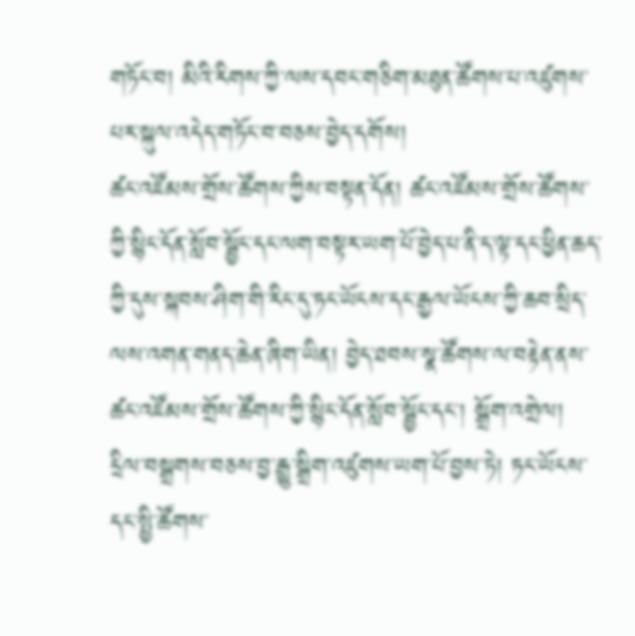གཏོང་བ། མིའི་རིགས་ཀྱི་ལས་དབང་གཅིག་མཐུན་ཚོགས་པ་འཛུགས་པར་སྐུལ་འདེད་གཏོང་བ་བཅས་བྱེད་དགོས།
ཚང་འཛོམས་གྲོས་ཚོགས་ཀྱིས་བསྟན་དོན། ཚང་འཛོམས་གྲོས་ཚོགས་ཀྱི་སྙིང་དོན་སློབ་སྦྱོང་དང་ལག་བསྟར་ཡག་པོ་བྱེད་པ་ནི་ད་ལྟ་དང་ཕྱིན་ཆད་ཀྱི་དུས་སྐབས་ཤིག་གི་རིང་དུ་ཏང་ཡོངས་དང་རྒྱལ་ཡོངས་ཀྱི་ཆབ་སྲིད་ལས་འགན་གནད་ཆེན་ཞིག་ཡིན། བྱེད་ཐབས་སྣ་ཚོགས་ལ་བརྟེན་ནས་ཚང་འཛོམས་གྲོས་ཚོགས་ཀྱི་སྙིང་དོན་སློབ་སྦྱོང་དང་། སྒྲོག་འགྲེལ། དྲིལ་བསྒྲགས་བཅས་བྱ་རྒྱུ་སྒྲིག་འཛུགས་ཡག་པོ་བྱས་ཏེ། ཏང་ཡོངས་དང་སྤྱི་ཚོགས་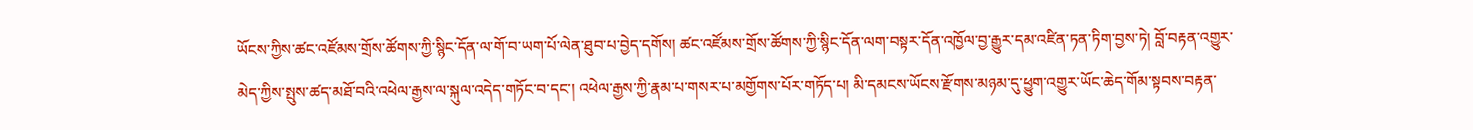ཡོངས་ཀྱིས་ཚང་འཛོམས་གྲོས་ཚོགས་ཀྱི་སྙིང་དོན་ལ་གོ་བ་ཡག་པོ་ལེན་ཐུབ་པ་བྱེད་དགོས། ཚང་འཛོམས་གྲོས་ཚོགས་ཀྱི་སྙིང་དོན་ལག་བསྟར་དོན་འཁྱོལ་བྱ་རྒྱུར་དམ་འཛིན་ཏན་ཏིག་བྱས་ཏེ། བློ་བརྟན་འགྱུར་མེད་ཀྱིས་སྤུས་ཚད་མཐོ་བའི་འཕེལ་རྒྱས་ལ་སྐུལ་འདེད་གཏོང་བ་དང་། འཕེལ་རྒྱས་ཀྱི་རྣམ་པ་གསར་པ་མགྱོགས་པོར་གཏོད་པ། མི་དམངས་ཡོངས་རྫོགས་མཉམ་དུ་ཕྱུག་འགྱུར་ཡོང་ཆེད་གོམ་སྟབས་བརྟན་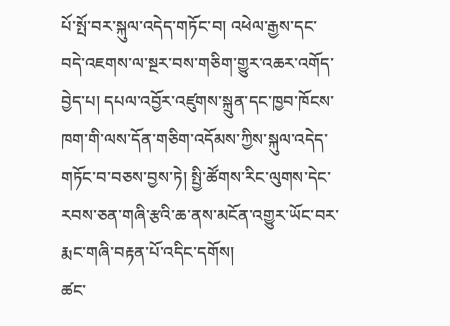པོ་སྤོ་བར་སྐུལ་འདེད་གཏོང་བ། འཕེལ་རྒྱས་དང་བདེ་འཇགས་ལ་སྔར་བས་གཅིག་གྱུར་འཆར་འགོད་བྱེད་པ། དཔལ་འབྱོར་འཛུགས་སྐྲུན་དང་ཁྱབ་ཁོངས་ཁག་གི་ལས་དོན་གཅིག་འདོམས་ཀྱིས་སྐུལ་འདེད་གཏོང་བ་བཅས་བྱས་ཏེ། སྤྱི་ཚོགས་རིང་ལུགས་དེང་རབས་ཅན་གཞི་རྩའི་ཆ་ནས་མངོན་འགྱུར་ཡོང་བར་རྨང་གཞི་བརྟན་པོ་འདིང་དགོས།
ཚང་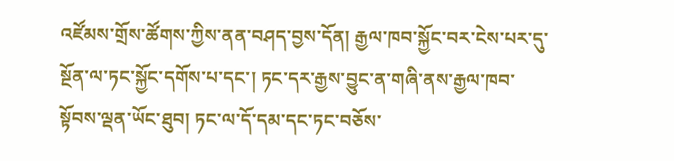འཛོམས་གྲོས་ཚོགས་ཀྱིས་ནན་བཤད་བྱས་དོན། རྒྱལ་ཁབ་སྐྱོང་བར་ངེས་པར་དུ་སྔོན་ལ་ཏང་སྐྱོང་དགོས་པ་དང་། ཏང་དར་རྒྱས་བྱུང་ན་གཞི་ནས་རྒྱལ་ཁབ་སྟོབས་ལྡན་ཡོང་ཐུབ། ཏང་ལ་དོ་དམ་དང་ཏང་བཅོས་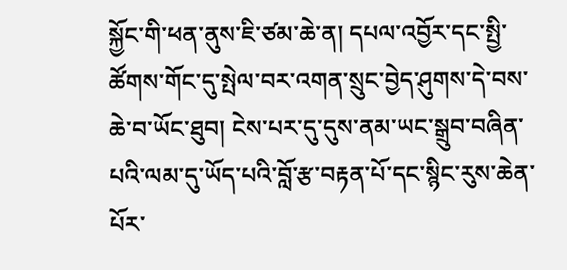སྐྱོང་གི་ཕན་ནུས་ཇི་ཙམ་ཆེ་ན། དཔལ་འབྱོར་དང་སྤྱི་ཚོགས་གོང་དུ་སྤེལ་བར་འགན་སྲུང་བྱེད་ཤུགས་དེ་བས་ཆེ་བ་ཡོང་ཐུབ། ངེས་པར་དུ་དུས་ནམ་ཡང་སྒྲུབ་བཞིན་པའི་ལམ་དུ་ཡོད་པའི་བློ་རྩ་བརྟན་པོ་དང་སྙིང་རུས་ཆེན་པོར་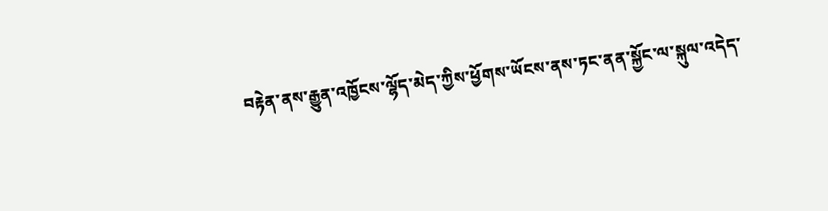བརྟེན་ནས་རྒྱུན་འཁྱོངས་ལྷོད་མེད་ཀྱིས་ཕྱོགས་ཡོངས་ནས་ཏང་ནན་སྐྱོང་ལ་སྐུལ་འདེད་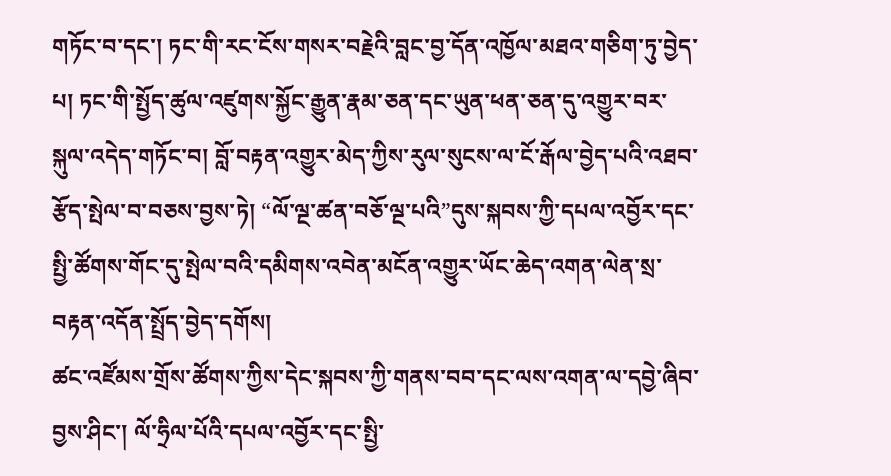གཏོང་བ་དང་། ཏང་གི་རང་ངོས་གསར་བརྗེའི་བླང་བྱ་དོན་འཁྱོལ་མཐའ་གཅིག་ཏུ་བྱེད་པ། ཏང་གི་སྤྱོད་ཚུལ་འཛུགས་སྐྱོང་རྒྱུན་རྣམ་ཅན་དང་ཡུན་ཕན་ཅན་དུ་འགྱུར་བར་སྐུལ་འདེད་གཏོང་བ། བློ་བརྟན་འགྱུར་མེད་ཀྱིས་རུལ་སུངས་ལ་ངོ་རྒོལ་བྱེད་པའི་འཐབ་རྩོད་སྤེལ་བ་བཅས་བྱས་ཏེ། “ལོ་ལྔ་ཚན་བཅོ་ལྔ་པའི”དུས་སྐབས་ཀྱི་དཔལ་འབྱོར་དང་སྤྱི་ཚོགས་གོང་དུ་སྤེལ་བའི་དམིགས་འབེན་མངོན་འགྱུར་ཡོང་ཆེད་འགན་ལེན་སྲ་བརྟན་འདོན་སྤྲོད་བྱེད་དགོས།
ཚང་འཛོམས་གྲོས་ཚོགས་ཀྱིས་དེང་སྐབས་ཀྱི་གནས་བབ་དང་ལས་འགན་ལ་དབྱེ་ཞིབ་བྱས་ཤིང་། ལོ་ཧྲིལ་པོའི་དཔལ་འབྱོར་དང་སྤྱི་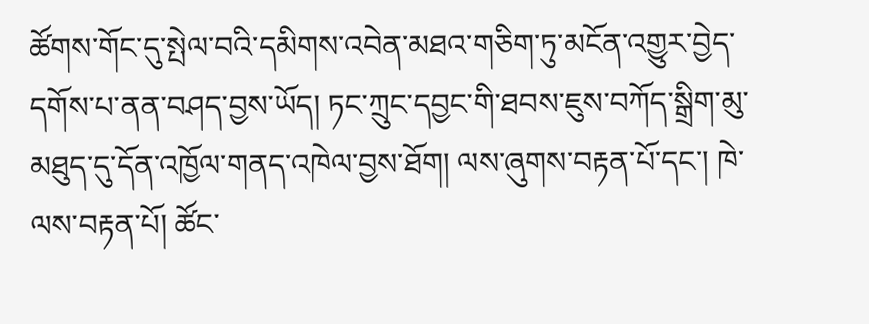ཚོགས་གོང་དུ་སྤེལ་བའི་དམིགས་འབེན་མཐའ་གཅིག་ཏུ་མངོན་འགྱུར་བྱེད་དགོས་པ་ནན་བཤད་བྱས་ཡོད། ཏང་ཀྲུང་དབྱང་གི་ཐབས་ཇུས་བཀོད་སྒྲིག་མུ་མཐུད་དུ་དོན་འཁྱོལ་གནད་འཁེལ་བྱས་ཐོག། ལས་ཞུགས་བརྟན་པོ་དང་། ཁེ་ལས་བརྟན་པོ། ཚོང་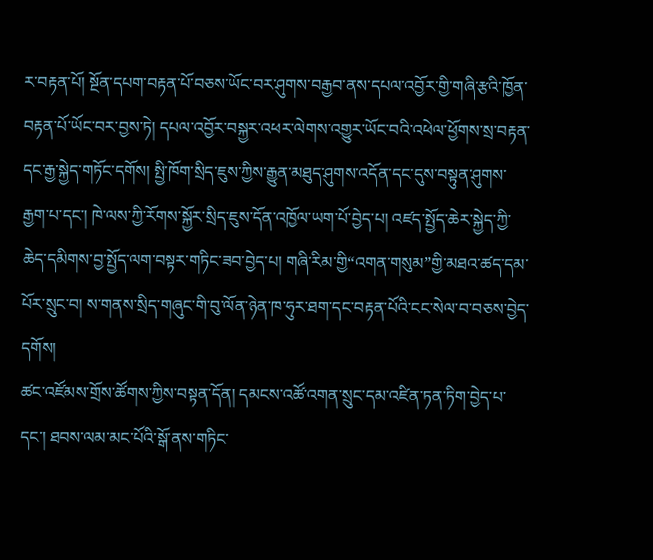ར་བརྟན་པོ། སྔོན་དཔག་བརྟན་པོ་བཅས་ཡོང་བར་ཤུགས་བརྒྱབ་ནས་དཔལ་འབྱོར་གྱི་གཞི་རྩའི་ཁྱོན་བརྟན་པོ་ཡོང་བར་བྱས་ཏེ། དཔལ་འབྱོར་བསྐྱར་འཕར་ལེགས་འགྱུར་ཡོང་བའི་འཕེལ་ཕྱོགས་སྲ་བརྟན་དང་རྒྱ་སྐྱེད་གཏོང་དགོས། སྤྱི་ཁོག་སྲིད་ཇུས་ཀྱིས་རྒྱུན་མཐུད་ཤུགས་འདོན་དང་དུས་བསྟུན་ཤུགས་རྒྱག་པ་དང་། ཁེ་ལས་ཀྱི་རོགས་སྐྱོར་སྲིད་ཇུས་དོན་འཁྱོལ་ཡག་པོ་བྱེད་པ། འཛད་སྤྱོད་ཆེར་སྐྱེད་ཀྱི་ཆེད་དམིགས་བྱ་སྤྱོད་ལག་བསྟར་གཏིང་ཟབ་བྱེད་པ། གཞི་རིམ་གྱི“འགན་གསུམ”གྱི་མཐའ་ཚད་དམ་པོར་སྲུང་བ། ས་གནས་སྲིད་གཞུང་གི་བུ་ལོན་ཉེན་ཁ་ཧུར་ཐག་དང་བརྟན་པོའི་ངང་སེལ་བ་བཅས་བྱེད་དགོས།
ཚང་འཛོམས་གྲོས་ཚོགས་ཀྱིས་བསྟན་དོན། དམངས་འཚོ་འགན་སྲུང་དམ་འཛིན་ཏན་ཏིག་བྱེད་པ་དང་། ཐབས་ལམ་མང་པོའི་སྒོ་ནས་གཏིང་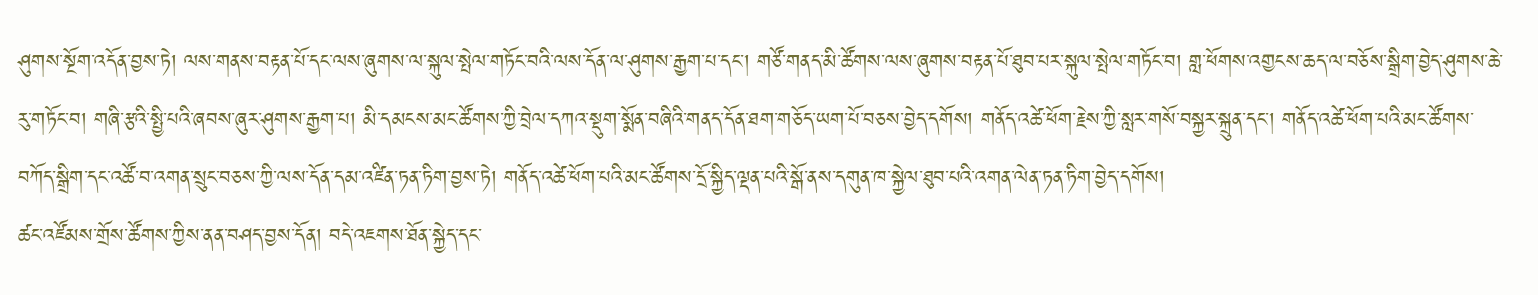ཤུགས་སྔོག་འདོན་བྱས་ཏེ། ལས་གནས་བརྟན་པོ་དང་ལས་ཞུགས་ལ་སྐུལ་སྤེལ་གཏོང་བའི་ལས་དོན་ལ་ཤུགས་རྒྱག་པ་དང་། གཙོ་གནད་མི་ཚོགས་ལས་ཞུགས་བརྟན་པོ་ཐུབ་པར་སྐུལ་སྤེལ་གཏོང་བ། གླ་ཕོགས་འགྱངས་ཆད་ལ་བཅོས་སྒྲིག་བྱེད་ཤུགས་ཆེ་རུ་གཏོང་བ། གཞི་རྩའི་སྤྱི་པའི་ཞབས་ཞུར་ཤུགས་རྒྱག་པ། མི་དམངས་མང་ཚོགས་ཀྱི་བྲེལ་དཀའ་སྡུག་སྨོན་བཞིའི་གནད་དོན་ཐག་གཅོད་ཡག་པོ་བཅས་བྱེད་དགོས། གནོད་འཚེ་ཕོག་རྗེས་ཀྱི་སླར་གསོ་བསྐྱར་སྐྲུན་དང་། གནོད་འཚེ་ཕོག་པའི་མང་ཚོགས་བཀོད་སྒྲིག་དང་འཚོ་བ་འགན་སྲུང་བཅས་ཀྱི་ལས་དོན་དམ་འཛིན་ཏན་ཏིག་བྱས་ཏེ། གནོད་འཚེ་ཕོག་པའི་མང་ཚོགས་དྲོ་སྐྱིད་ལྡན་པའི་སྒོ་ནས་དགུན་ཁ་སྐྱེལ་ཐུབ་པའི་འགན་ལེན་ཏན་ཏིག་བྱེད་དགོས།
ཚང་འཛོམས་གྲོས་ཚོགས་ཀྱིས་ནན་བཤད་བྱས་དོན། བདེ་འཇགས་ཐོན་སྐྱེད་དང་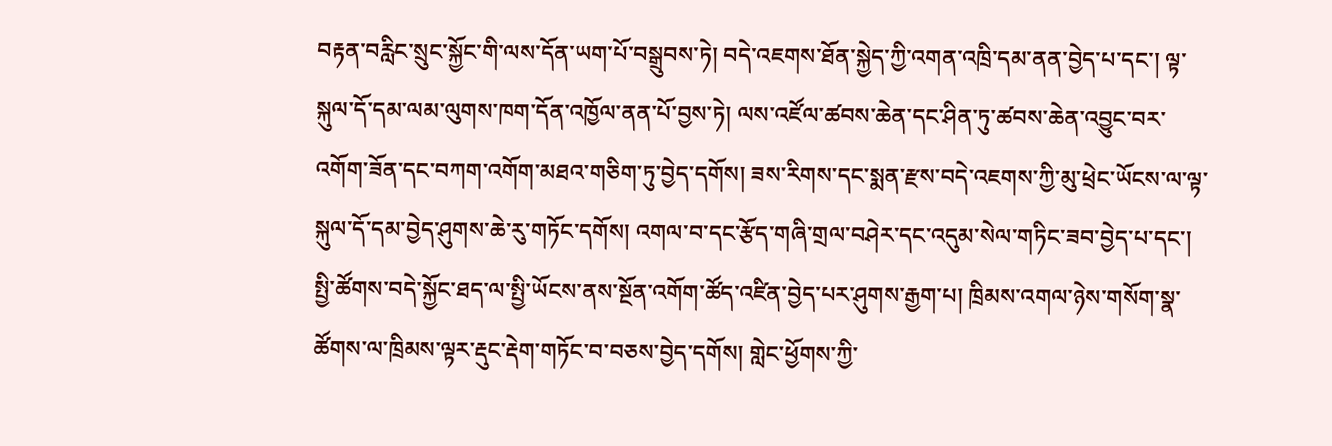བརྟན་བརླིང་སྲུང་སྐྱོང་གི་ལས་དོན་ཡག་པོ་བསྒྲུབས་ཏེ། བདེ་འཇགས་ཐོན་སྐྱེད་ཀྱི་འགན་འཁྲི་དམ་ནན་བྱེད་པ་དང་། ལྟ་སྐུལ་དོ་དམ་ལམ་ལུགས་ཁག་དོན་འཁྱོལ་ནན་པོ་བྱས་ཏེ། ལས་འཛོལ་ཚབས་ཆེན་དང་ཤིན་ཏུ་ཚབས་ཆེན་འབྱུང་བར་འགོག་ཟོན་དང་བཀག་འགོག་མཐའ་གཅིག་ཏུ་བྱེད་དགོས། ཟས་རིགས་དང་སྨན་རྫས་བདེ་འཇགས་ཀྱི་མུ་ཕྲེང་ཡོངས་ལ་ལྟ་སྐུལ་དོ་དམ་བྱེད་ཤུགས་ཆེ་རུ་གཏོང་དགོས། འགལ་བ་དང་རྩོད་གཞི་གྲལ་བཤེར་དང་འདུམ་སེལ་གཏིང་ཟབ་བྱེད་པ་དང་། སྤྱི་ཚོགས་བདེ་སྐྱོང་ཐད་ལ་སྤྱི་ཡོངས་ནས་སྔོན་འགོག་ཚོད་འཛིན་བྱེད་པར་ཤུགས་རྒྱག་པ། ཁྲིམས་འགལ་ཉེས་གསོག་སྣ་ཚོགས་ལ་ཁྲིམས་ལྟར་རྡུང་རྡེག་གཏོང་བ་བཅས་བྱེད་དགོས། གླེང་ཕྱོགས་ཀྱི་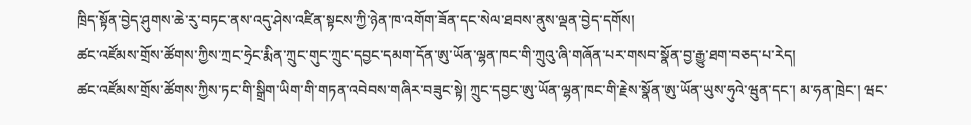ཁྲིད་སྟོན་བྱེད་ཤུགས་ཆེ་རུ་བཏང་ནས་འདུ་ཤེས་འཛིན་སྟངས་ཀྱི་ཉེན་ཁ་འགོག་ཟོན་དང་སེལ་ཐབས་ནུས་ལྡན་བྱེད་དགོས།
ཚང་འཛོམས་གྲོས་ཚོགས་ཀྱིས་ཀྲང་ཧྲེང་རྨིན་ཀྲུང་གུང་ཀྲུང་དབྱང་དམག་དོན་ཨུ་ཡོན་ལྷན་ཁང་གི་ཀྲུའུ་ཞི་གཞོན་པར་གསབ་སྣོན་བྱ་རྒྱུ་ཐག་བཅད་པ་རེད།
ཚང་འཛོམས་གྲོས་ཚོགས་ཀྱིས་ཏང་གི་སྒྲིག་ཡིག་གི་གཏན་འབེབས་གཞིར་བཟུང་སྟེ། ཀྲུང་དབྱང་ཨུ་ཡོན་ལྷན་ཁང་གི་རྗེས་སྣོན་ཨུ་ཡོན་ཡུས་ཧུའེ་ཝུན་དང་། མ་ཧན་ཁྲེང་། ཝང་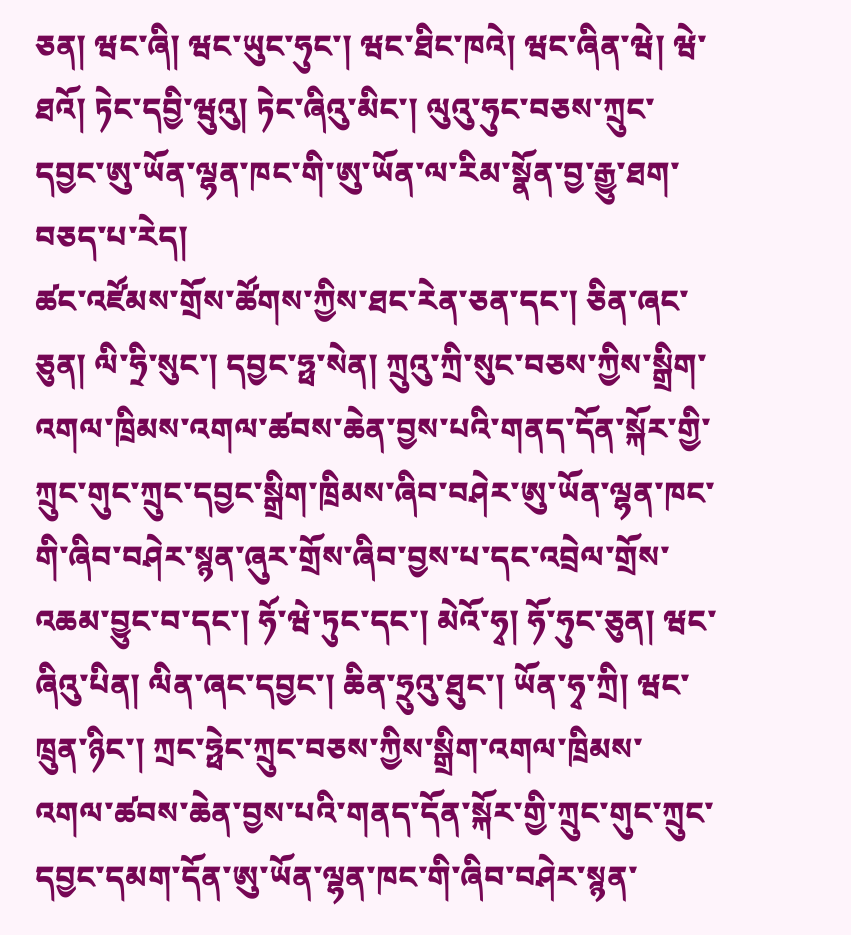ཅན། ཝང་ཞི། ཝང་ཡུང་ཧུང་། ཝང་ཐིང་ཁའེ། ཝང་ཞིན་ཝེ། ཝེ་ཐའོ། ཏེང་དབྱི་ཝུའུ། ཏེང་ཞིའུ་མིང་། ལུའུ་ཧུང་བཅས་ཀྲུང་དབྱང་ཨུ་ཡོན་ལྷན་ཁང་གི་ཨུ་ཡོན་ལ་རིམ་སྣོན་བྱ་རྒྱུ་ཐག་བཅད་པ་རེད།
ཚང་འཛོམས་གྲོས་ཚོགས་ཀྱིས་ཐང་རེན་ཅན་དང་། ཅིན་ཞང་ཅུན། ལི་ཧྲི་སུང་། དབྱང་ཧྥ་སེན། ཀྲུའུ་ཀྲི་སུང་བཅས་ཀྱིས་སྒྲིག་འགལ་ཁྲིམས་འགལ་ཚབས་ཆེན་བྱས་པའི་གནད་དོན་སྐོར་གྱི་ཀྲུང་གུང་ཀྲུང་དབྱང་སྒྲིག་ཁྲིམས་ཞིབ་བཤེར་ཨུ་ཡོན་ལྷན་ཁང་གི་ཞིབ་བཤེར་སྙན་ཞུར་གྲོས་ཞིབ་བྱས་པ་དང་འབྲེལ་གྲོས་འཆམ་བྱུང་བ་དང་། ཧོ་ཝེ་ཏུང་དང་། མེའོ་ཧྭ། ཧོ་ཧུང་ཅུན། ཝང་ཞིའུ་པིན། ལིན་ཞང་དབྱང་། ཆིན་ཧྲུའུ་ཐུང་། ཡོན་ཧྭ་ཀྲི། ཝང་ཁྲུན་ཉིང་། ཀྲང་ཧྥེང་ཀྲུང་བཅས་ཀྱིས་སྒྲིག་འགལ་ཁྲིམས་འགལ་ཚབས་ཆེན་བྱས་པའི་གནད་དོན་སྐོར་གྱི་ཀྲུང་གུང་ཀྲུང་དབྱང་དམག་དོན་ཨུ་ཡོན་ལྷན་ཁང་གི་ཞིབ་བཤེར་སྙན་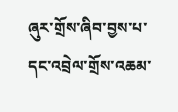ཞུར་གྲོས་ཞིབ་བྱས་པ་དང་འབྲེལ་གྲོས་འཆམ་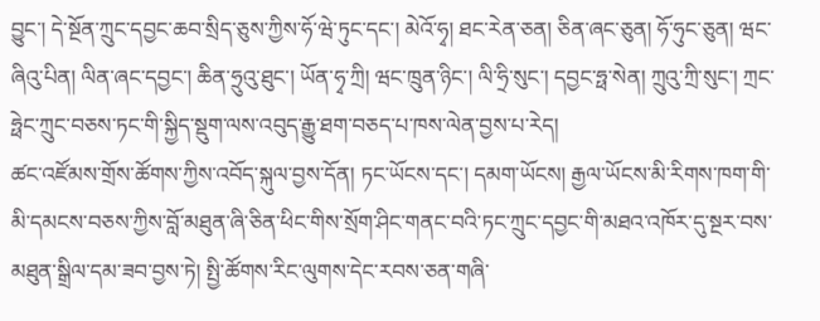བྱུང་། དེ་སྔོན་ཀྲུང་དབྱང་ཆབ་སྲིད་ཅུས་ཀྱིས་ཧོ་ཝེ་ཏུང་དང་། མེའོ་ཧྭ། ཐང་རེན་ཅན། ཅིན་ཞང་ཅུན། ཧོ་ཧུང་ཅུན། ཝང་ཞིའུ་པིན། ལིན་ཞང་དབྱང་། ཆིན་ཧྲུའུ་ཐུང་། ཡོན་ཧྭ་ཀྲི། ཝང་ཁྲུན་ཉིང་། ལི་ཧྲི་སུང་། དབྱང་ཧྥ་སེན། ཀྲུའུ་ཀྲི་སུང་། ཀྲང་ཧྥེང་ཀྲུང་བཅས་ཏང་གི་སྐྱིད་སྡུག་ལས་འབུད་རྒྱུ་ཐག་བཅད་པ་ཁས་ལེན་བྱས་པ་རེད།
ཚང་འཛོམས་གྲོས་ཚོགས་ཀྱིས་འབོད་སྐུལ་བྱས་དོན། ཏང་ཡོངས་དང་། དམག་ཡོངས། རྒྱལ་ཡོངས་མི་རིགས་ཁག་གི་མི་དམངས་བཅས་ཀྱིས་བློ་མཐུན་ཞི་ཅིན་ཕིང་གིས་སྲོག་ཤིང་གནང་བའི་ཏང་ཀྲུང་དབྱང་གི་མཐའ་འཁོར་དུ་སྔར་བས་མཐུན་སྒྲིལ་དམ་ཟབ་བྱས་ཏེ། སྤྱི་ཚོགས་རིང་ལུགས་དེང་རབས་ཅན་གཞི་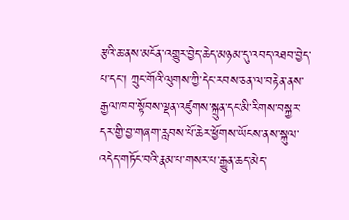རྩའི་ཆ་ནས་མངོན་འགྱུར་བྱེད་ཆེད་མཉམ་དུ་འབད་འཐབ་བྱེད་པ་དང་། ཀྲུང་གོའི་ལུགས་ཀྱི་དེང་རབས་ཅན་ལ་བརྟེན་ནས་རྒྱལ་ཁབ་སྟོབས་ལྡན་འཛུགས་སྐྲུན་དང་མི་རིགས་བསྐྱར་དར་གྱི་བྱ་གཞག་རླབས་པོ་ཆེར་ཕྱོགས་ཡོངས་ནས་སྐུལ་འདེད་གཏོང་བའི་རྣམ་པ་གསར་པ་རྒྱུན་ཆད་མེད་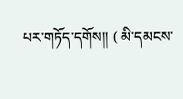པར་གཏོད་དགོས།། ( མི་དམངས་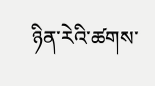ཉིན་རེའི་ཚགས་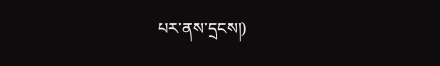པར་ནས་དྲངས།)